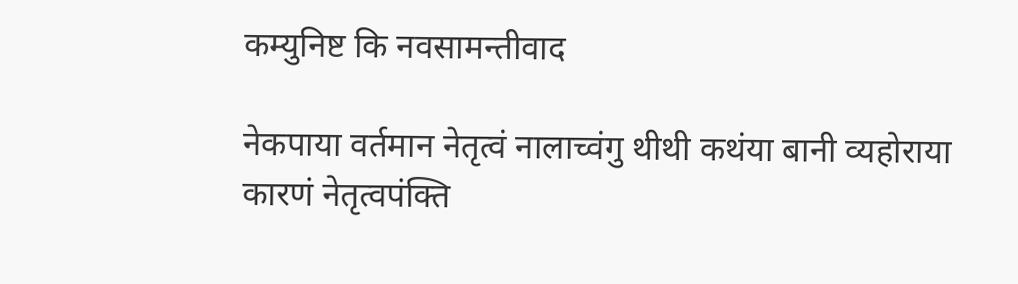कम्युनिष्ट कि नवसामन्तीवाद

नेकपाया वर्तमान नेतृत्वं नालाच्वंगु थीथी कथंया बानी व्यहोराया कारणं नेतृत्वपंक्ति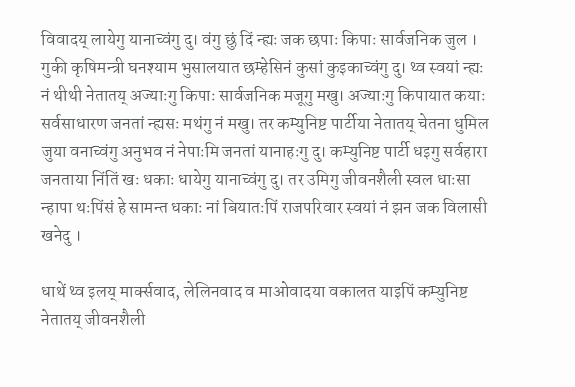विवादय् लायेगु यानाच्वंगु दु। वंगु छुं दिं न्ह्यः जक छपाः किपाः सार्वजनिक जुल । गुकी कृषिमन्त्री घनश्याम भुसालयात छम्हेसिनं कुसां कुइकाच्वंगु दु। थ्व स्वयां न्ह्यः नं थीथी नेतातय् अज्याःगु किपाः सार्वजनिक मजूगु मखु। अज्याःगु किपायात कयाः सर्वसाधारण जनतां न्ह्यसः मथंगु नं मखु। तर कम्युनिष्ट पार्टीया नेतातय् चेतना धुमिल जुया वनाच्वंगु अनुभव नं नेपाःमि जनतां यानाहःगु दु। कम्युनिष्ट पार्टी धइगु सर्वहारा जनताया निंतिं खः धकाः धायेगु यानाच्वंगु दु। तर उमिगु जीवनशैली स्वल धाःसा न्हापा थःपिंसं हे सामन्त धकाः नां बियातःपिं राजपरिवार स्वयां नं झन जक विलासी खनेदु ।

धाथें थ्व इलय् मार्क्सवाद, लेलिनवाद व माओवादया वकालत याइपिं कम्युनिष्ट नेतातय् जीवनशैली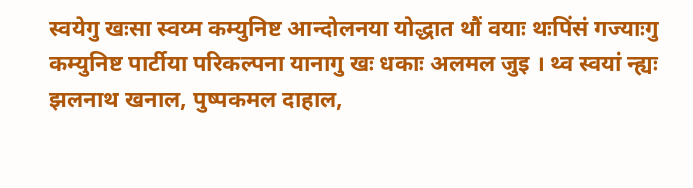स्वयेगु खःसा स्वय्म कम्युनिष्ट आन्दोलनया योद्धात थौं वयाः थःपिंसं गज्याःगु कम्युनिष्ट पार्टीया परिकल्पना यानागु खः धकाः अलमल जुइ । थ्व स्वयां न्ह्यः झलनाथ खनाल, पुष्पकमल दाहाल,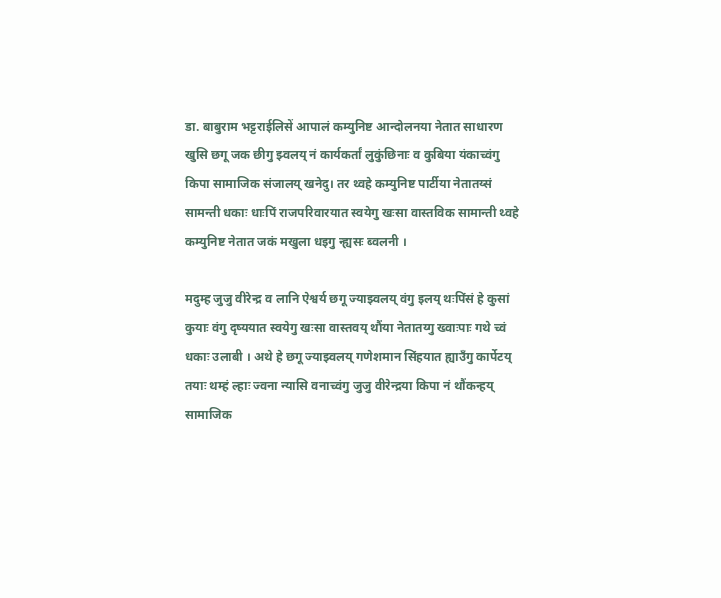डा. बाबुराम भट्टराईलिसें आपालं कम्युनिष्ट आन्दोलनया नेतात साधारण खुसि छगू जक छीगु झ्वलय् नं कार्यकर्तां लुकुंछिनाः व कुबिया यंकाच्वंगु किपा सामाजिक संजालय् खनेदु। तर थ्वहे कम्युनिष्ट पार्टीया नेतातय्सं सामन्ती धकाः धाःपिं राजपरिवारयात स्वयेगु खःसा वास्तविक सामान्ती थ्वहे कम्युनिष्ट नेतात जकं मखुला धइगु न्ह्यसः ब्वलनी ।

मदुम्ह जुजु वीरेन्द्र व लानि ऐश्वर्य छगू ज्याझ्वलय् वंगु इलय् थःपिंसं हे कुसां कुयाः वंगु दृष्ययात स्वयेगु खःसा वास्तवय् थौंया नेतातय्गु ख्वाःपाः गथे च्वं धकाः उलाबी । अथे हे छगू ज्याझ्वलय् गणेशमान सिंहयात ह्याउँगु कार्पेटय् तयाः थम्हं ल्हाः ज्वना न्यासि वनाच्वंगु जुजु वीरेन्द्रया किपा नं थौंकन्हय् सामाजिक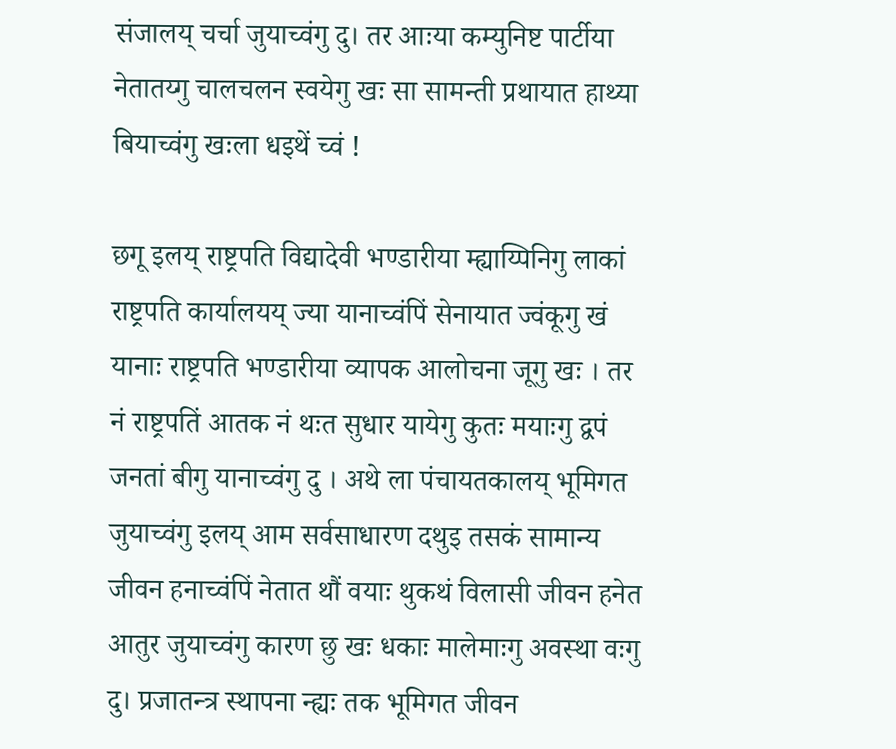संजालय् चर्चा जुयाच्वंगु दु। तर आःया कम्युनिष्ट पार्टीया नेतातय्गु चालचलन स्वयेगु खः सा सामन्ती प्रथायात हाथ्या बियाच्वंगु खःला धइथें च्वं !

छगू इलय् राष्ट्रपति विद्यादेवी भण्डारीया म्ह्याय्पिनिगु लाकां राष्ट्रपति कार्यालयय् ज्या यानाच्वंपिं सेनायात ज्वंकूगु खं यानाः राष्ट्रपति भण्डारीया व्यापक आलोचना जूगु खः । तर नं राष्ट्रपतिं आतक नं थःत सुधार यायेगु कुतः मयाःगु द्वपं जनतां बीगु यानाच्वंगु दु । अथे ला पंचायतकालय् भूमिगत जुयाच्वंगु इलय् आम सर्वसाधारण दथुइ तसकं सामान्य जीवन हनाच्वंपिं नेतात थौं वयाः थुकथं विलासी जीवन हनेत आतुर जुयाच्वंगु कारण छु खः धकाः मालेमाःगु अवस्था वःगु दु। प्रजातन्त्र स्थापना न्ह्यः तक भूमिगत जीवन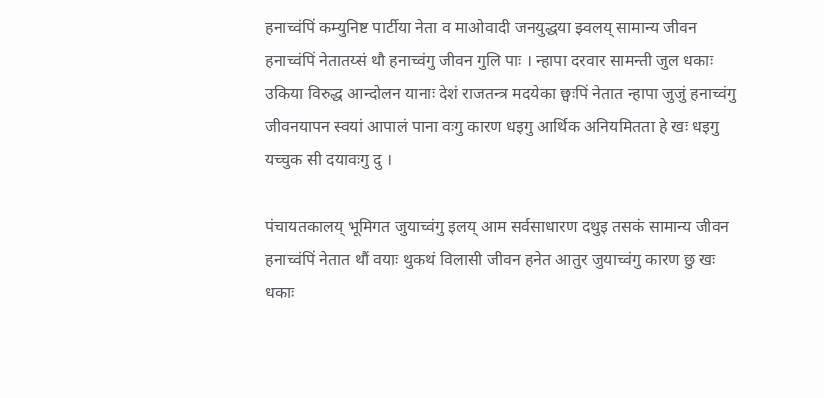हनाच्वंपिं कम्युनिष्ट पार्टीया नेता व माओवादी जनयुद्धया झ्वलय् सामान्य जीवन हनाच्वंपिं नेतातय्सं थौ हनाच्वंगु जीवन गुलि पाः । न्हापा दरवार सामन्ती जुल धकाः उकिया विरुद्ध आन्दोलन यानाः देशं राजतन्त्र मदयेका छ्वःपिं नेतात न्हापा जुजुं हनाच्वंगु जीवनयापन स्वयां आपालं पाना वःगु कारण धइगु आर्थिक अनियमितता हे खः धइगु यच्चुक सी दयावःगु दु ।

पंचायतकालय् भूमिगत जुयाच्वंगु इलय् आम सर्वसाधारण दथुइ तसकं सामान्य जीवन हनाच्वंपिं नेतात थौं वयाः थुकथं विलासी जीवन हनेत आतुर जुयाच्वंगु कारण छु खः धकाः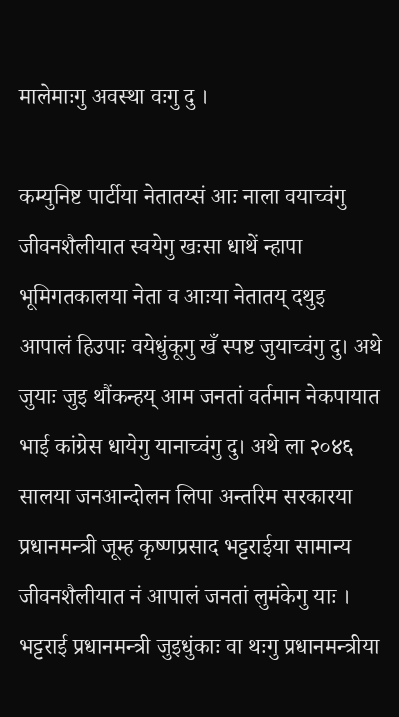मालेमाःगु अवस्था वःगु दु ।

कम्युनिष्ट पार्टीया नेतातय्सं आः नाला वयाच्वंगु जीवनशैलीयात स्वयेगु खःसा धाथें न्हापा भूमिगतकालया नेता व आःया नेतातय् दथुइ
आपालं हिउपाः वयेधुंकूगु खँ स्पष्ट जुयाच्वंगु दु। अथे जुयाः जुइ थौंकन्हय् आम जनतां वर्तमान नेकपायात भाई कांग्रेस धायेगु यानाच्वंगु दु। अथे ला २०४६ सालया जनआन्दोलन लिपा अन्तरिम सरकारया प्रधानमन्त्री जूम्ह कृष्णप्रसाद भट्टराईया सामान्य जीवनशैलीयात नं आपालं जनतां लुमंकेगु याः । भट्टराई प्रधानमन्त्री जुइधुंकाः वा थःगु प्रधानमन्त्रीया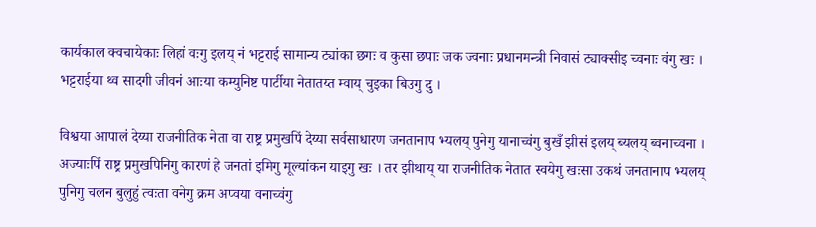कार्यकाल क्वचायेकाः लिहां वःगु इलय् नं भट्टराई सामान्य ट्यांका छगः व कुसा छपाः जक ज्वनाः प्रधानमन्त्री निवासं ट्याक्सीइ च्वनाः वंगु खः । भट्टराईया थ्व सादगी जीवनं आःया कम्युनिष्ट पार्टीया नेतातय्त म्वाय् चुइका बिउगु दु ।

विश्वया आपालं देय्या राजनीतिक नेता वा राष्ट्र प्रमुखपिं देय्या सर्वसाधारण जनतानाप भ्यलय् पुनेगु यानाच्वंगु बुखँ झीसं इलय् ब्यलय् ब्वनाच्वना । अज्याःपिं राष्ट्र प्रमुखपिनिगु कारणं हे जनतां इमिगु मूल्यांकन याइगु खः । तर झीथाय् या राजनीतिक नेतात स्वयेगु खःसा उकथं जनतानाप भ्यलय् पुनिगु चलन बुलुहुं त्वःता वनेगु क्रम अप्वया वनाच्वंगु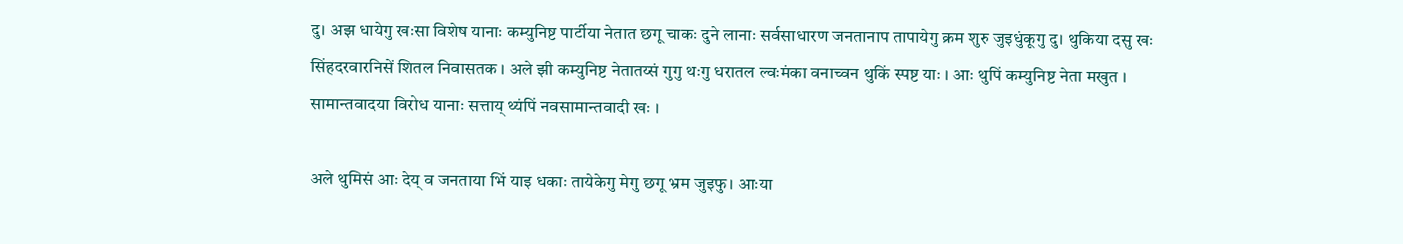दु। अझ धायेगु खःसा विशेष यानाः कम्युनिष्ट पार्टीया नेतात छगू चाकः दुने लानाः सर्वसाधारण जनतानाप तापायेगु क्रम शुरु जुइधुंकूगु दु। थुकिया दसु खः सिंहदरवारनिसें शितल निवासतक । अले झी कम्युनिष्ट नेतातय्सं गुगु थःगु धरातल ल्वःमंका वनाच्वन थुकिं स्पष्ट याः । आः थुपिं कम्युनिष्ट नेता मखुत । सामान्तवादया विरोध यानाः सत्ताय् थ्यंपिं नवसामान्तवादी खः ।

अले थुमिसं आः देय् व जनताया भिं याइ धकाः तायेकेगु मेगु छगू भ्रम जुइफु। आःया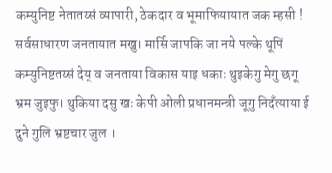कम्युनिष्ट नेतातय्सं व्यापारी, ठेकदार व भूमाफियायात जक म्हसी ! सर्वसाधारण जनतायात मखु। मार्सि जापकि जा नये पल्के थूपिं कम्युनिष्टतय्सं देय् व जनताया विकास याइ धकाः थुइकेगु मेगु छगू भ्रम जुइफु। थुकिया दसु खः केपी ओली प्रधानमन्त्री जूगु निदँत्याया ई दुने गुलि भ्रष्टचार जुल ।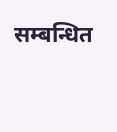सम्बन्धित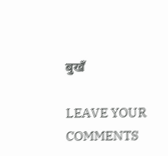बुखँ

LEAVE YOUR COMMENTS